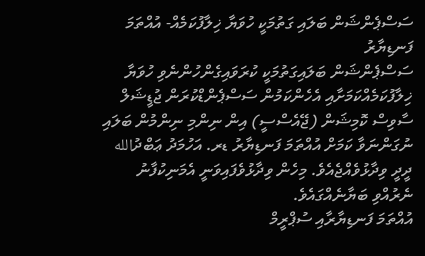ސަސްޕެންޝަން ބަލައި ގަތުމަކީ ހުވަޔާ ޚިލާފުކަމެއް- އުއްތަމަ ފަނޑިޔާރު
ސަސްޕެންޝަން ބަލައިގަތުމަކީ ކުރަވައިގެންހުންނެވި ހުވަޔާ ޚިލާފުކަމެއްކަމަށާއި އެހެންކަމުން ސަސްޕެންޑްކުރަން ޖުޑީޝަލް ސާވިސް ކޮމިޝަން (ޖޭއެސްސީ) އިން ނިންމި ނިންމުން ބަލައި ނުގަންނަވާ ކަމަށް އުއްތަމަ ފަނޑިޔާރު ޑރ. އަހުމަދު ޢަބްދުالله ދީދީ ވިދާޅުވެއްޖެއެވެ. މިހެން ވިދާޅުވެފައިވަނީ އެމަނިކުފާނު ނެރުއްވި ބަޔާނެއްގައެވެ.
އުއްތަމަ ފަނޑިޔާރާއި ސުޕްރީމް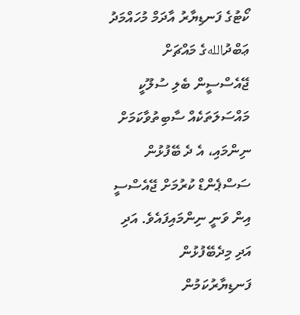ކޯޓުގެ ފަނޑިޔާރު އާދަމް މުހައްމަދު ޢަބްދުاللهގެ މައްޗަށް ޖޭއެސްސީން ބެލި ސުލޫކީ މައްސަލަތަކެއް ސާބިތުވާކަމަށް ނިންމައި، އެ ދެ ބޭފުޅުން ސަސްޕެންޑް ކުރުމަށް ޖޭއެސްސީ އިން ވަނީ ނިންމައިފައެވެ. އަދި އަދި މިދެބޭފުޅުން ފަނޑިޔާރުކަމުން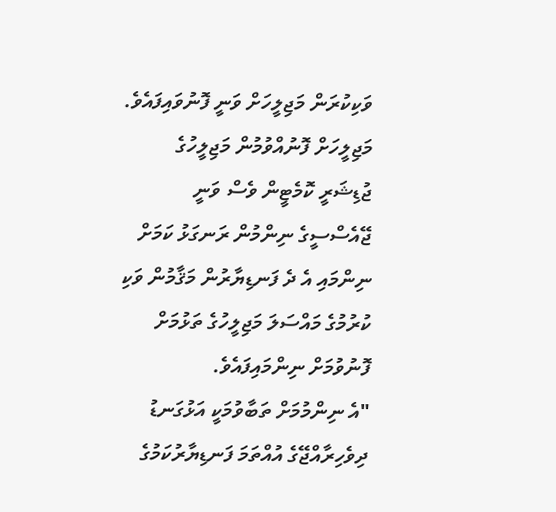ވަކިކުރަން މަޖިލީހަށް ވަނީ ފޮނުވައިފައެވެ. މަޖިލީހަށް ފޮނުއްވުމުން މަޖިލީހުގެ ޖުޑިޝަރީ ކޮމެޓީން ވެސް ވަނީ ޖޭއެސްސީގެ ނިންމުން ރަނގަޅު ކަމަށް ނިންމައި އެ ދެ ފަނޑިޔާރުން މަޤާމުން ވަކި ކުރުމުގެ މައްސަލަ މަޖިލީހުގެ ތަޅުމަށް ފޮނުވުމަށް ނިންމައިފައެވެ.
"އެ ނިންމުމަށް ތަބާވުމަކީ އަޅުގަނޑު ދިވެހިރާއްޖޭގެ އުއްތަމަ ފަނޑިޔާރުކަމުގެ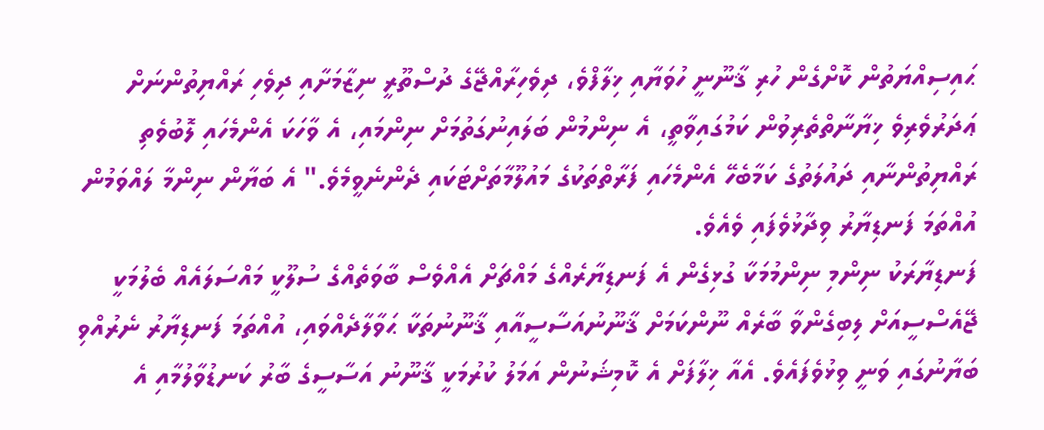ޙައިސިއްޔަތުން ކޮށްގެން ހުރި ޤާނޫނީ ހުވަޔާއި ޚިލާފްވެ، ދިވެހިރާއްޖޭގެ ދުސްތޫރީ ނިޒާމަށާއި ދިވެހި ރައްޔިތުންނަށް ޢަދަރުވެރިވެ ޚިޔާނާތްތެރިވުން ކަމުގައިވާތީ، އެ ނިންމުން ބަލައިނުގަތުމަށް ނިންމައި، އެ ވާހަކަ އެންމެހައި ލޮބުވެތި ރައްޔިތުންނާއި ދައުލަތުގެ ކަމާބެހޭ އެންމެހައި ފަރާތްތަކުގެ މައުލޫމާތަށްޓަކައި ދެންނެވީމެވެ." އެ ބަޔާން ނިންމާ ލައްވަމުން އުއްތަމަ ފަނޑިޔާރު ވިދާޅުވެފައި ވެއެވެ.
ފަނޑިޔާރަކު ނިންމި ނިންމުމަކާ ގުޅިގެން އެ ފަނޑިޔާރެއްގެ މައްޗަށް އެއްވެސް ބާވަތެއްގެ ސުލޫކީ މައްސަލައެއް ބެލުމަކީ ޖޭއެސްސީއަށް ލިބިގެންވާ ބާރެއް ނޫންކަމަށް ޤާނޫނުއަސާސީއާއި ޤާނޫނުތަކާ ޙަވާލާދެއްވައި، އުއްތަމަ ފަނޑިޔާރު ނެރުއްވި ބަޔާނުގައި ވަނީ ވިޅުވެފައެވެ. އެއާ ޚިލާފަށް އެ ކޮމިޝަނުން އަމަލު ކުރުމަކީ ޤާނޫނު އަސާސީގެ ބާރު ކަނޑުވާލުމާއި އެ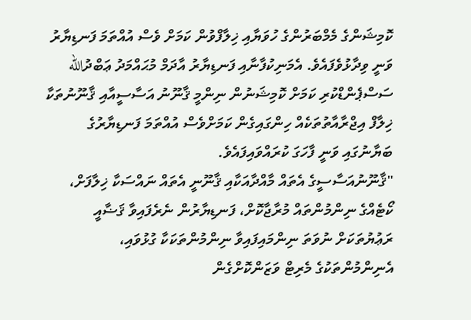ކޮމިޝަންގެ މެމްބަރުންގެ ހުވަޔާއި ޚިލާފްވުން ކަމަށް ވެސް އުއްތަމަ ފަނޑިޔާރު ވަނީ ވިދާޅުވެފައެވެ. އެމަނިކުފާނާއި ފަނޑިޔާރު އާދަމް މުޙައްމަދު ޢަބްދުالله ސަސްޕެންޑްކުރި ކަމަށް ކޮމިޝަނުން ނިންމީ ޤާނޫނު އަސާސީއާއި ޤާނޫނުތަކާ ޚިލާފް އިޖްރާއާތުތަކެއް ހިންގައިގެން ކަމަށްވެސް އުއްތަމަ ފަނޑިޔާރުގެ ބަޔާނުގައި ވަނީ ފާހަގަ ކުރައްވައިފައެވެ.
"ޤާނޫނުއަސާސީގެ އެތައް މާއްދާއަކާއި ޤާނޫނީ އެތައް ނައްސަކާ ޚިލާފަށް، ކޯޓެއްގެ ނިންމުންތައް މުރާޖާކޮށް، ފަނޑިޔާރުން ނެރެފައިވާ ޤަޟާއީ ރަޢުޔުތަކަށް ނުވަތަ ނިންމައިފައިވާ ނިންމުންތަކަކާ ގުޅުވައި، އެނިންމުންތަކުގެ މެރިޓް ވަޒަންކޮށްގެން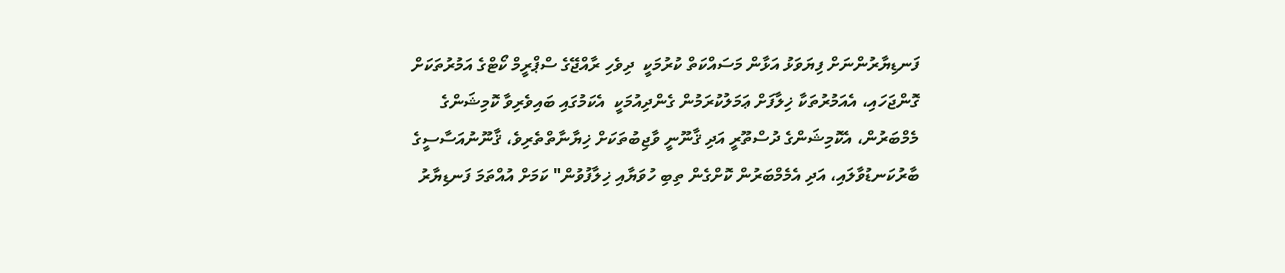ފަނޑިޔާރުންނަށް ފިޔަވަޅު އަޅާން މަސައްކަތް ކުރުމަކީ  ދިވެހި ރާއްޖޭގެ ސްޕްރީމް ކޯޓްގެ އަމުރުތަކަށް ގޮންޖަހައި، އެއަމުރުތަކާ ޚިލާފަށް ޢަމަލުކުރަމުން ގެންދިއުމަކީ  އެކަމުގައި ބައިވެރިވާ ކޮމިޝަންގެ މެމްބަރުން، އެކޮމިޝަންގެ ދުސްތޫރީ އަދި ޤާނޫނީ ވާޖިބުތަކަށް ޚިޔާނާތްތެރިވެ، ޤާނޫނުއަސާސީގެ ބާރުކަނޑުވާލައި، އަދި އެމެމްބަރުން ކޮށްގެން ތިބި ހުވަޔާއި ޚިލާފުވުން" ކަމަށް އުއްތަމަ ފަނޑިޔާރު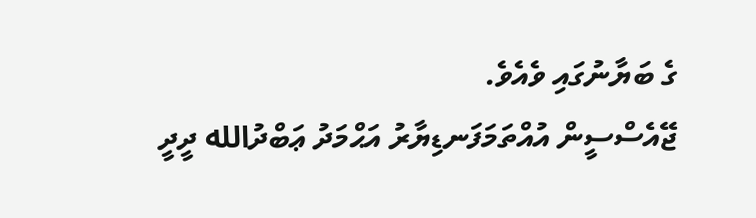ގެ ބަޔާނުގައި ވެއެވެ.
ޖޭއެސްސީން އުއްތަމަފަނޑިޔާރު އަޙްމަދު ޢަބްދުالله ދީދީ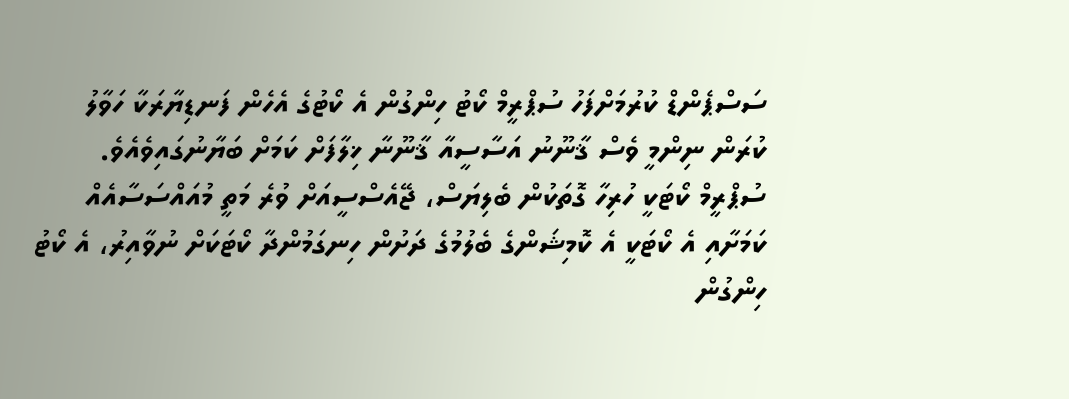ސަސްޕެންޑް ކުރުމަށްފަހު ސުޕްރީމް ކޯޓު ހިންގުން އެ ކޯޓުގެ އެހެން ފަނޑިޔާރަކާ ހަވާލު ކުރަން ނިންމީ ވެސް ޤާނޫނު އަސާސީއާ ޤާނޫނާ ޚިލާފަށް ކަމަށް ބަޔާނުގައިވެއެވެ. ސުޕްރީމް ކޯޓަކީ ހުރިހާ ގޮތަކުން ބެލިޔަސް، ޖޭއެސްސީއަށް ވުރެ މަތީ މުއައްސަސާއެއް ކަމަށާއި އެ ކޯޓަކީ އެ ކޮމިޝަންގެ ބެލުމުގެ ދަށުން ހިނގަމުންދާ ކޯޓަކަށް ނުވާއިރު، އެ ކޯޓު ހިންގުން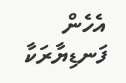އެހެން ފަނޑިޔާރަކާ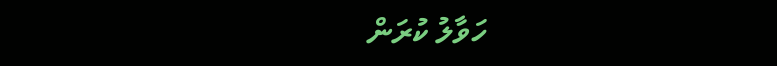ހަވާލު ކުރަން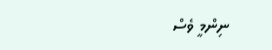ނިންމީ ވެސް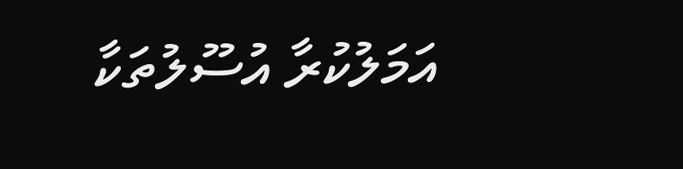އަމަލުކުރާ އުސޫލުތަކާ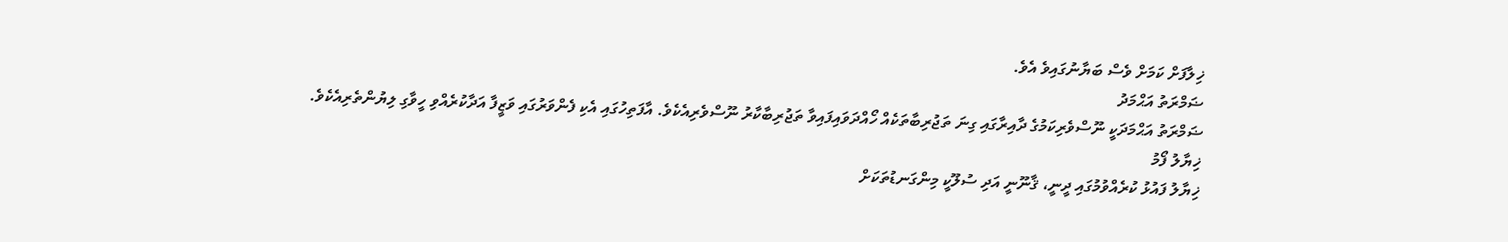ޚިލާފަށް ކަމަށް ވެސް ބަޔާނުގައިވެ އެވެ.
ޟަމްރަތު އަޙްމަދު
ޟަމްރަތު އަޙްމަދަކީ ނޫސްވެރިކަމުގެ ދާއިރާގައި ގިނަ ތަޖުރިބާތަކެއް ހޯއްދަވައިފައިވާ ތަޖުރިބާކާރު ނޫސްވެރިއެކެވެ. އާފަތިހުގައި އެކި ފެންވަރުގައި ވަޒީފާ އަދާކުރެއްވި ހީވާގި ލިޔުންތެރިއެކެވެ.
ޚިޔާލު ފޯމު
ޚިޔާލު ފައުޅު ކުރެއްވުމުގައި ދީނީ، ޤާނޫނީ އަދި ސުލޫކީ މިންގަނޑުތަކަށް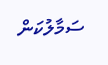ސަމާލުކަން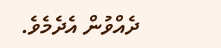ދެއްވުން އެދެމެވެ.